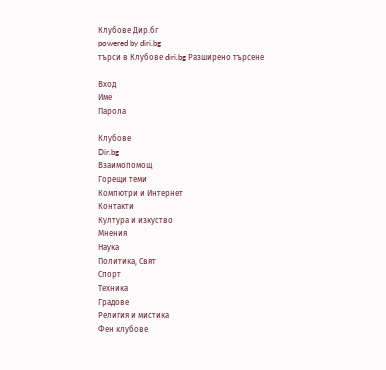Клубове Дир.бг
powered by diri.bg
търси в Клубове diri.bg Разширено търсене

Вход
Име
Парола

Клубове
Dir.bg
Взаимопомощ
Горещи теми
Компютри и Интернет
Контакти
Култура и изкуство
Мнения
Наука
Политика, Свят
Спорт
Техника
Градове
Религия и мистика
Фен клубове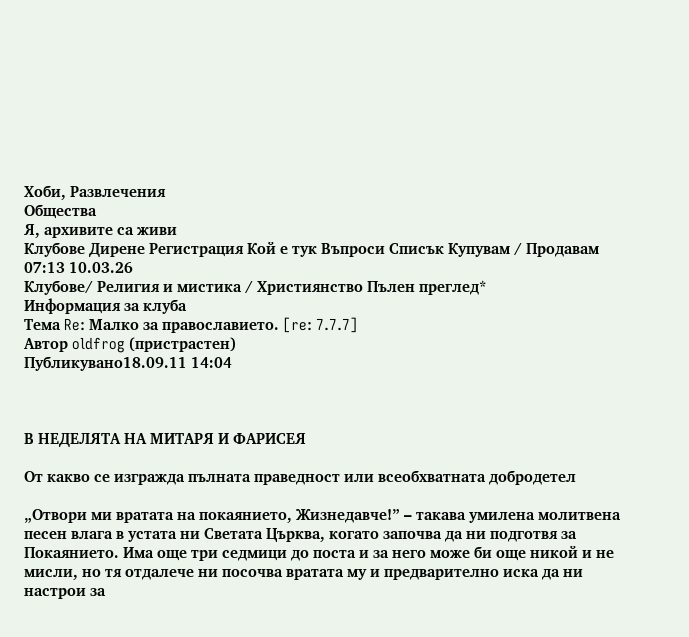Хоби, Развлечения
Общества
Я, архивите са живи
Клубове Дирене Регистрация Кой е тук Въпроси Списък Купувам / Продавам 07:13 10.03.26
Клубове/ Религия и мистика / Християнство Пълен преглед*
Информация за клуба
Тема Re: Малко за православието. [re: 7.7.7]
Автор oldfrog (пристрастен)
Публикувано18.09.11 14:04



В НЕДЕЛЯТА НА МИТАРЯ И ФАРИСЕЯ

От какво се изгражда пълната праведност или всеобхватната добродетел

„Отвори ми вратата на покаянието, Жизнедавче!” – такава умилена молитвена песен влага в устата ни Светата Църква, когато започва да ни подготвя за Покаянието. Има още три седмици до поста и за него може би още никой и не мисли, но тя отдалече ни посочва вратата му и предварително иска да ни настрои за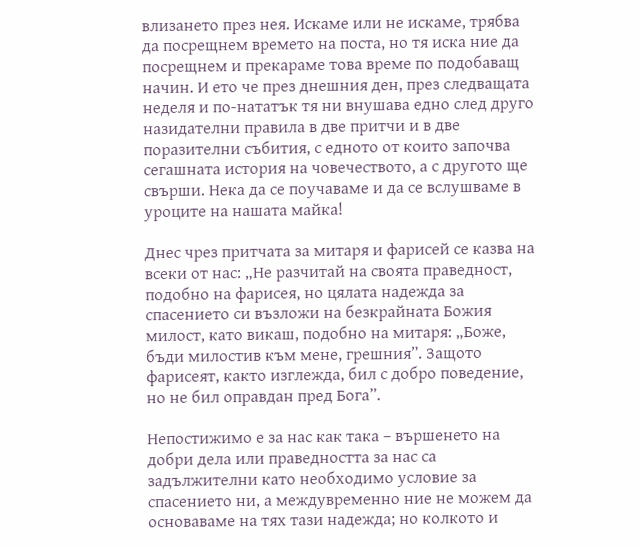влизането през нея. Искаме или не искаме, трябва да посрещнем времето на поста, но тя иска ние да посрещнем и прекараме това време по подобаващ начин. И ето че през днешния ден, през следващата неделя и по-нататък тя ни внушава едно след друго назидателни правила в две притчи и в две поразителни събития, с едното от които започва сегашната история на човечеството, а с другото ще свърши. Нека да се поучаваме и да се вслушваме в уроците на нашата майка!

Днес чрез притчата за митаря и фарисей се казва на всеки от нас: „Не разчитай на своята праведност, подобно на фарисея, но цялата надежда за спасението си възложи на безкрайната Божия милост, като викаш, подобно на митаря: „Боже, бъди милостив към мене, грешния”. Защото фарисеят, както изглежда, бил с добро поведение, но не бил оправдан пред Бога”.

Непостижимо е за нас как така – вършенето на добри дела или праведността за нас са задължителни като необходимо условие за спасението ни, а междувременно ние не можем да основаваме на тях тази надежда; но колкото и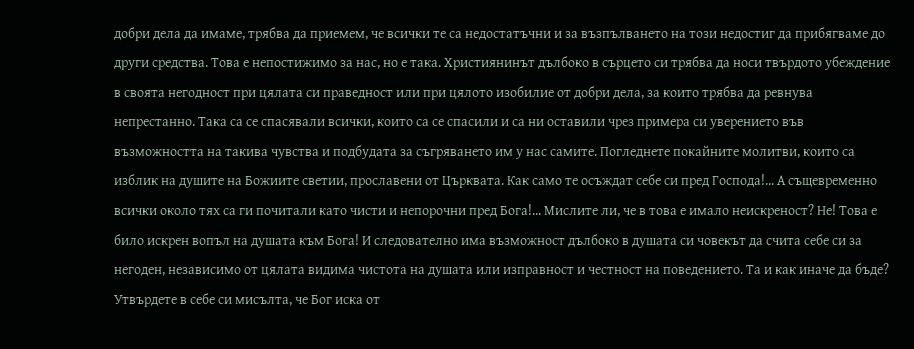добри дела да имаме, трябва да приемем, че всички те са недостатъчни и за възпълването на този недостиг да прибягваме до други средства. Това е непостижимо за нас, но е така. Християнинът дълбоко в сърцето си трябва да носи твърдото убеждение в своята негодност при цялата си праведност или при цялото изобилие от добри дела, за които трябва да ревнува непрестанно. Така са се спасявали всички, които са се спасили и са ни оставили чрез примера си уверението във възможността на такива чувства и подбудата за съгряването им у нас самите. Погледнете покайните молитви, които са изблик на душите на Божиите светии, прославени от Църквата. Как само те осъждат себе си пред Господа!... А същевременно всички около тях са ги почитали като чисти и непорочни пред Бога!... Мислите ли, че в това е имало неискреност? Не! Това е било искрен вопъл на душата към Бога! И следователно има възможност дълбоко в душата си човекът да счита себе си за негоден, независимо от цялата видима чистота на душата или изправност и честност на поведението. Та и как иначе да бъде? Утвърдете в себе си мисълта, че Бог иска от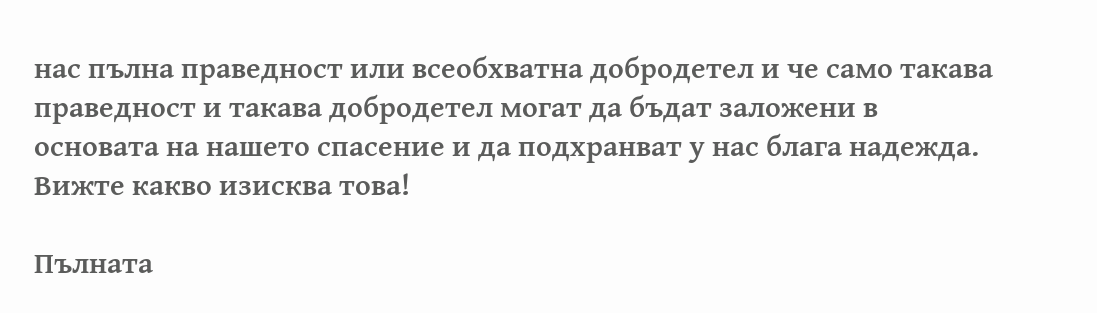нас пълна праведност или всеобхватна добродетел и че само такава праведност и такава добродетел могат да бъдат заложени в основата на нашето спасение и да подхранват у нас блага надежда. Вижте какво изисква това!

Пълната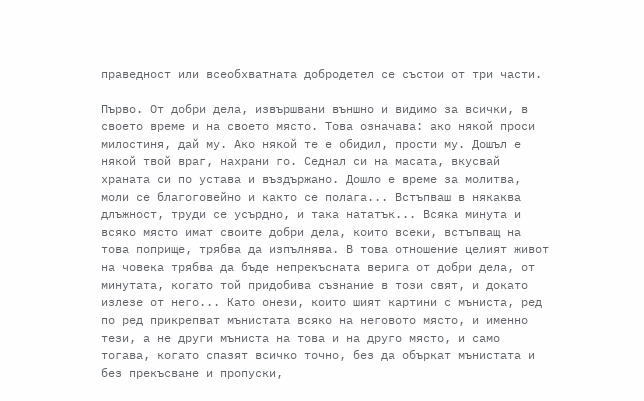праведност или всеобхватната добродетел се състои от три части.

Първо. От добри дела, извършвани външно и видимо за всички, в своето време и на своето място. Това означава: ако някой проси милостиня, дай му. Ако някой те е обидил, прости му. Дошъл е някой твой враг, нахрани го. Седнал си на масата, вкусвай храната си по устава и въздържано. Дошло е време за молитва, моли се благоговейно и както се полага... Встъпваш в някаква длъжност, труди се усърдно, и така нататък... Всяка минута и всяко място имат своите добри дела, които всеки, встъпващ на това поприще, трябва да изпълнява. В това отношение целият живот на човека трябва да бъде непрекъсната верига от добри дела, от минутата, когато той придобива съзнание в този свят, и докато излезе от него... Като онези, които шият картини с мъниста, ред по ред прикрепват мънистата всяко на неговото място, и именно тези, а не други мъниста на това и на друго място, и само тогава, когато спазят всичко точно, без да объркат мънистата и без прекъсване и пропуски,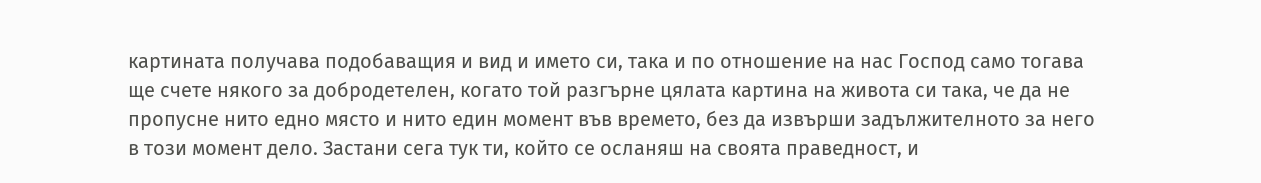картината получава подобаващия и вид и името си, така и по отношение на нас Господ само тогава ще счете някого за добродетелен, когато той разгърне цялата картина на живота си така, че да не пропусне нито едно място и нито един момент във времето, без да извърши задължителното за него в този момент дело. Застани сега тук ти, който се осланяш на своята праведност, и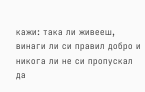кажи: така ли живееш, винаги ли си правил добро и никога ли не си пропускал да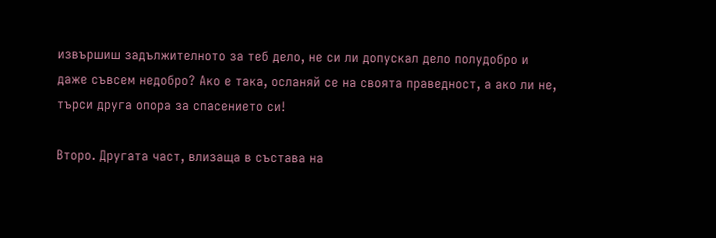извършиш задължителното за теб дело, не си ли допускал дело полудобро и даже съвсем недобро? Ако е така, осланяй се на своята праведност, а ако ли не, търси друга опора за спасението си!

Второ. Другата част, влизаща в състава на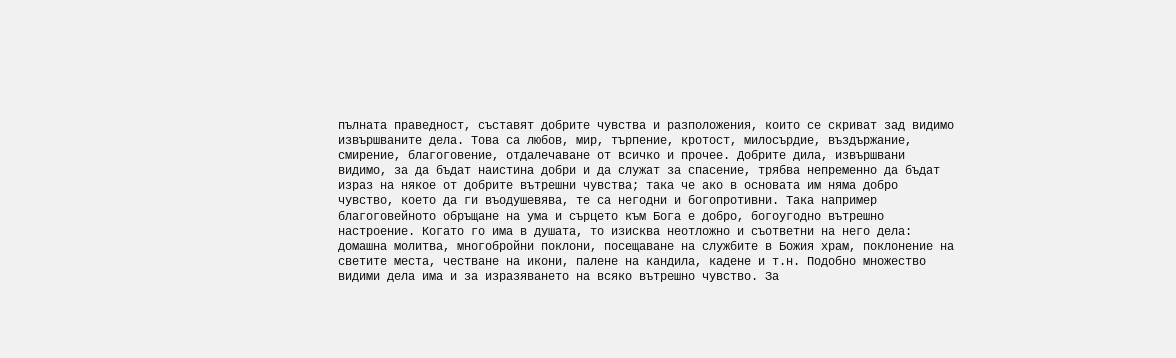пълната праведност, съставят добрите чувства и разположения, които се скриват зад видимо извършваните дела. Това са любов, мир, търпение, кротост, милосърдие, въздържание, смирение, благоговение, отдалечаване от всичко и прочее. Добрите дила, извършвани видимо, за да бъдат наистина добри и да служат за спасение, трябва непременно да бъдат израз на някое от добрите вътрешни чувства; така че ако в основата им няма добро чувство, което да ги въодушевява, те са негодни и богопротивни. Така например благоговейното обръщане на ума и сърцето към Бога е добро, богоугодно вътрешно настроение. Когато го има в душата, то изисква неотложно и съответни на него дела: домашна молитва, многобройни поклони, посещаване на службите в Божия храм, поклонение на светите места, честване на икони, палене на кандила, кадене и т.н. Подобно множество видими дела има и за изразяването на всяко вътрешно чувство. За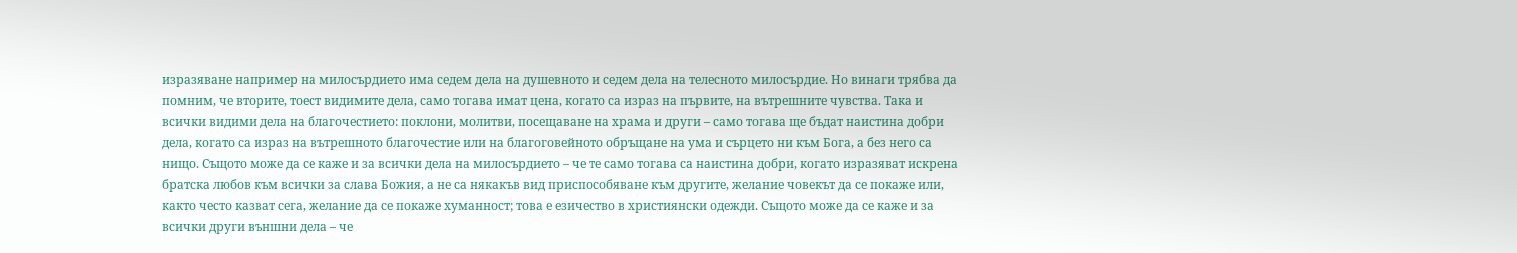изразяване например на милосърдието има седем дела на душевното и седем дела на телесното милосърдие. Но винаги трябва да помним, че вторите, тоест видимите дела, само тогава имат цена, когато са израз на първите, на вътрешните чувства. Така и всички видими дела на благочестието: поклони, молитви, посещаване на храма и други – само тогава ще бъдат наистина добри дела, когато са израз на вътрешното благочестие или на благоговейното обръщане на ума и сърцето ни към Бога, а без него са нищо. Същото може да се каже и за всички дела на милосърдието – че те само тогава са наистина добри, когато изразяват искрена братска любов към всички за слава Божия, а не са някакъв вид приспособяване към другите, желание човекът да се покаже или, както често казват сега, желание да се покаже хуманност; това е езичество в християнски одежди. Същото може да се каже и за всички други външни дела – че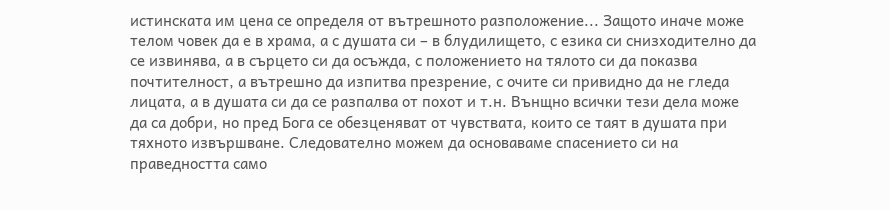истинската им цена се определя от вътрешното разположение... Защото иначе може телом човек да е в храма, а с душата си – в блудилището, с езика си снизходително да се извинява, а в сърцето си да осъжда, с положението на тялото си да показва почтителност, а вътрешно да изпитва презрение, с очите си привидно да не гледа лицата, а в душата си да се разпалва от похот и т.н. Вънщно всички тези дела може да са добри, но пред Бога се обезценяват от чувствата, които се таят в душата при тяхното извършване. Следователно можем да основаваме спасението си на праведността само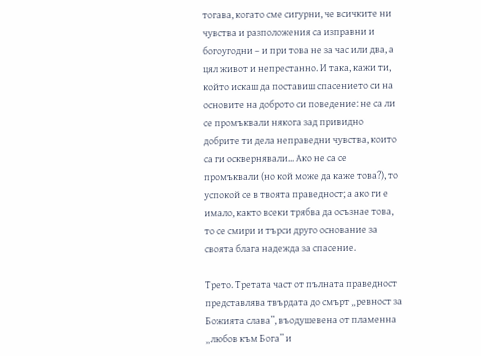тогава, когато сме сигурни, че всичките ни чувства и разположения са изправни и богоугодни – и при това не за час или два, а цял живот и непрестанно. И така, кажи ти, който искаш да поставиш спасението си на основите на доброто си поведение: не са ли се промъквали някога зад привидно добрите ти дела неправедни чувства, които са ги осквернявали... Ако не са се промъквали (но кой може да каже това?), то успокой се в твоята праведност; а ако ги е имало, както всеки трябва да осъзнае това, то се смири и търси друго основание за своята блага надежда за спасение.

Трето. Третата част от пълната праведност представлява твърдата до смърт „ревност за Божията слава”, въодушевена от пламенна „любов към Бога” и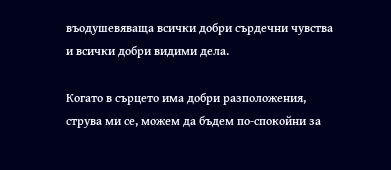въодушевяваща всички добри сърдечни чувства и всички добри видими дела.

Когато в сърцето има добри разположения, струва ми се, можем да бъдем по-спокойни за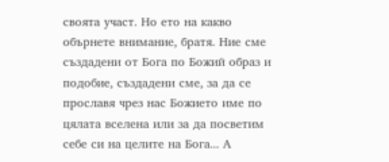своята участ. Но ето на какво обърнете внимание, братя. Ние сме създадени от Бога по Божий образ и подобие, създадени сме, за да се прославя чрез нас Божието име по цялата вселена или за да посветим себе си на целите на Бога... А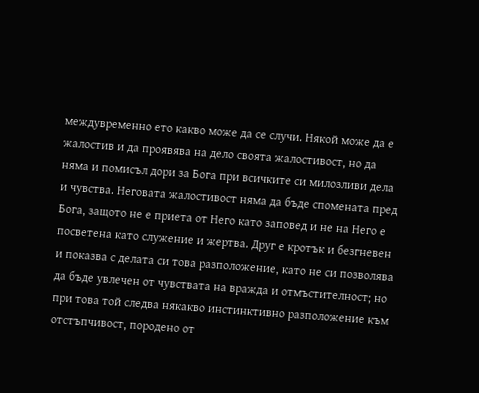междувременно ето какво може да се случи. Някой може да е жалостив и да проявява на дело своята жалостивост, но да няма и помисъл дори за Бога при всичките си милозливи дела и чувства. Неговата жалостивост няма да бъде спомената пред Бога, защото не е приета от Него като заповед и не на Него е посветена като служение и жертва. Друг е кротък и безгневен и показва с делата си това разположение, като не си позволява да бъде увлечен от чувствата на вражда и отмъстителност; но при това той следва някакво инстинктивно разположение към отстъпчивост, породено от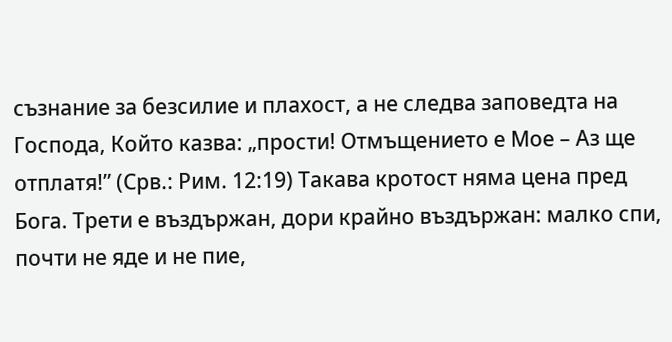съзнание за безсилие и плахост, а не следва заповедта на Господа, Който казва: „прости! Отмъщението е Мое – Аз ще отплатя!” (Срв.: Рим. 12:19) Такава кротост няма цена пред Бога. Трети е въздържан, дори крайно въздържан: малко спи, почти не яде и не пие,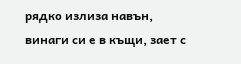рядко излиза навън, винаги си е в къщи, зает с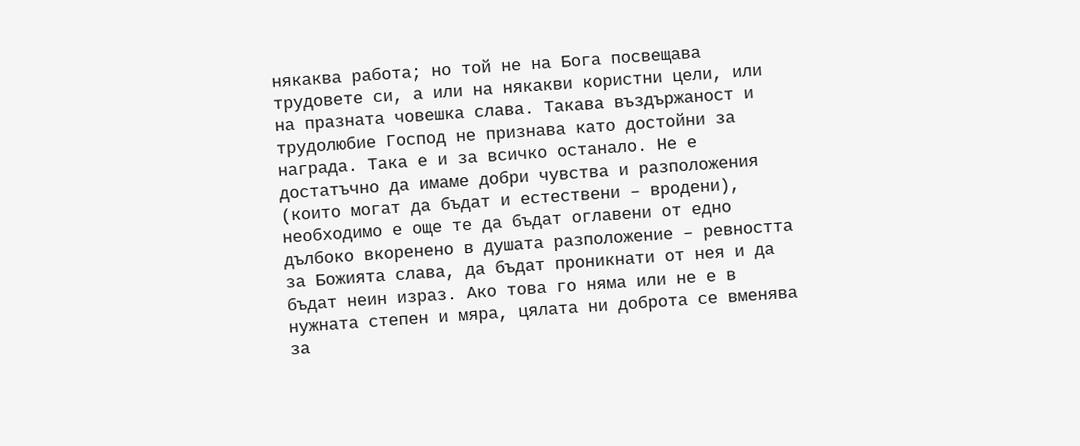някаква работа; но той не на Бога посвещава трудовете си, а или на някакви користни цели, или на празната човешка слава. Такава въздържаност и трудолюбие Господ не признава като достойни за награда. Така е и за всичко останало. Не е достатъчно да имаме добри чувства и разположения (които могат да бъдат и естествени – вродени), необходимо е още те да бъдат оглавени от едно дълбоко вкоренено в душата разположение – ревността за Божията слава, да бъдат проникнати от нея и да бъдат неин израз. Ако това го няма или не е в нужната степен и мяра, цялата ни доброта се вменява за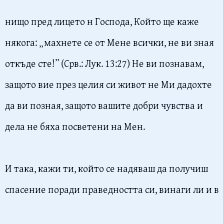нищо пред лицето н Господа, Който ще каже някога: „махнете се от Мене всички, не ви зная откъде сте!” (Срв.: Лук. 13:27) Не ви познавам, защото вие през целия си живот не Ми дадохте да ви позная, защото вашите добри чувства и дела не бяха посветени на Мен.

И така, кажи ти, който се надяваш да получиш спасение поради праведността си, винаги ли и в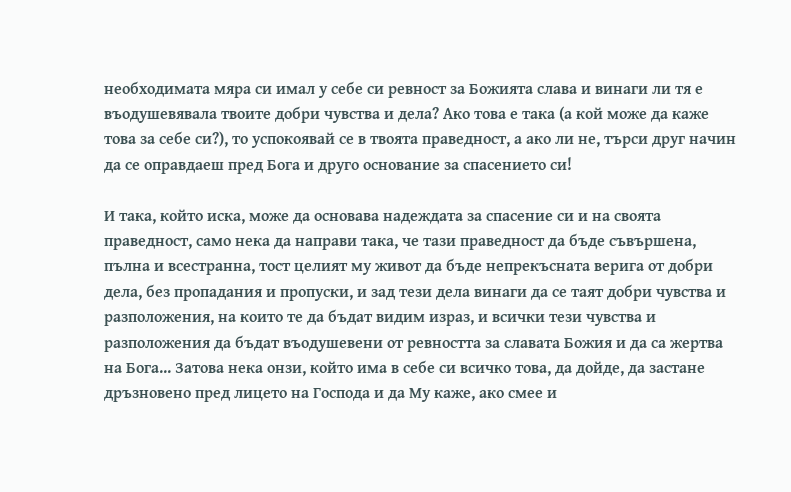необходимата мяра си имал у себе си ревност за Божията слава и винаги ли тя е въодушевявала твоите добри чувства и дела? Ако това е така (а кой може да каже това за себе си?), то успокоявай се в твоята праведност, а ако ли не, търси друг начин да се оправдаеш пред Бога и друго основание за спасението си!

И така, който иска, може да основава надеждата за спасение си и на своята праведност, само нека да направи така, че тази праведност да бъде съвършена, пълна и всестранна, тост целият му живот да бъде непрекъсната верига от добри дела, без пропадания и пропуски, и зад тези дела винаги да се таят добри чувства и разположения, на които те да бъдат видим израз, и всички тези чувства и разположения да бъдат въодушевени от ревността за славата Божия и да са жертва на Бога... Затова нека онзи, който има в себе си всичко това, да дойде, да застане дръзновено пред лицето на Господа и да Му каже, ако смее и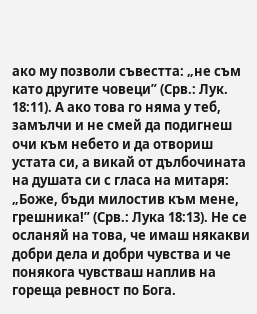ако му позволи съвестта: „не съм като другите човеци” (Срв.: Лук. 18:11). А ако това го няма у теб, замълчи и не смей да подигнеш очи към небето и да отвориш устата си, а викай от дълбочината на душата си с гласа на митаря: „Боже, бъди милостив към мене, грешника!” (Срв.: Лука 18:13). Не се осланяй на това, че имаш някакви добри дела и добри чувства и че понякога чувстваш наплив на гореща ревност по Бога.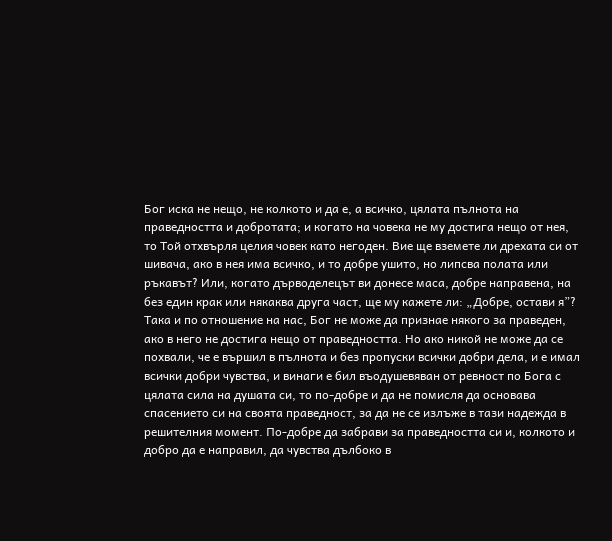Бог иска не нещо, не колкото и да е, а всичко, цялата пълнота на праведността и добротата; и когато на човека не му достига нещо от нея, то Той отхвърля целия човек като негоден. Вие ще вземете ли дрехата си от шивача, ако в нея има всичко, и то добре ушито, но липсва полата или ръкавът? Или, когато дърводелецът ви донесе маса, добре направена, на без един крак или някаква друга част, ще му кажете ли: „Добре, остави я”? Така и по отношение на нас, Бог не може да признае някого за праведен, ако в него не достига нещо от праведността. Но ако никой не може да се похвали, че е вършил в пълнота и без пропуски всички добри дела, и е имал всички добри чувства, и винаги е бил въодушевяван от ревност по Бога с цялата сила на душата си, то по-добре и да не помисля да основава спасението си на своята праведност, за да не се излъже в тази надежда в решителния момент. По-добре да забрави за праведността си и, колкото и добро да е направил, да чувства дълбоко в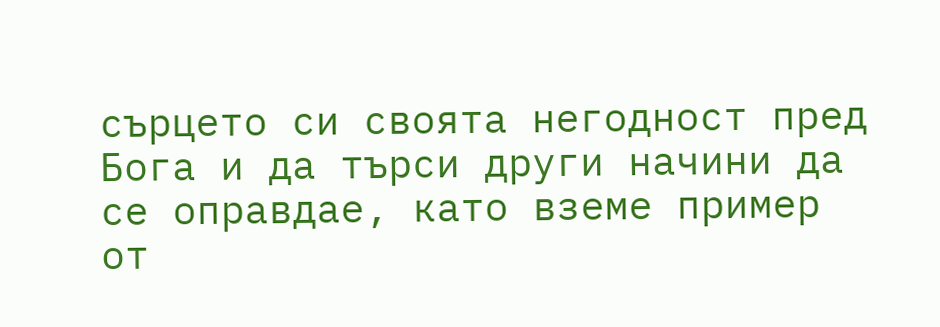сърцето си своята негодност пред Бога и да търси други начини да се оправдае, като вземе пример от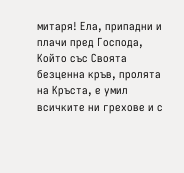митаря! Ела, припадни и плачи пред Господа, Който със Своята безценна кръв, пролята на Кръста, е умил всичките ни грехове и с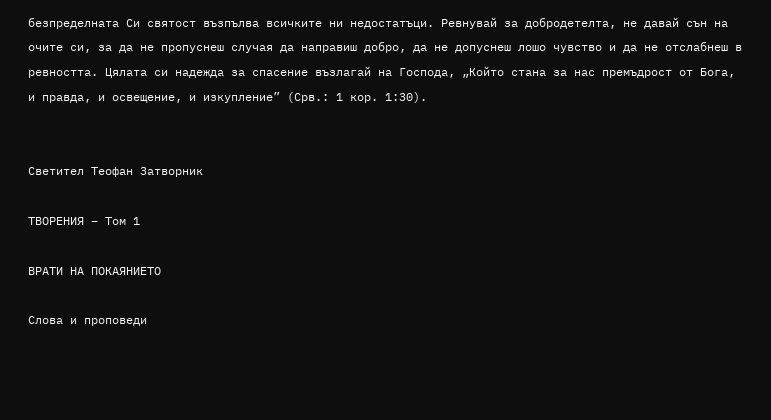безпределната Си святост възпълва всичките ни недостатъци. Ревнувай за добродетелта, не давай сън на очите си, за да не пропуснеш случая да направиш добро, да не допуснеш лошо чувство и да не отслабнеш в ревността. Цялата си надежда за спасение възлагай на Господа, „Който стана за нас премъдрост от Бога, и правда, и освещение, и изкупление” (Срв.: 1 кор. 1:30).


Светител Теофан Затворник

ТВОРЕНИЯ – Том 1

ВРАТИ НА ПОКАЯНИЕТО

Слова и проповеди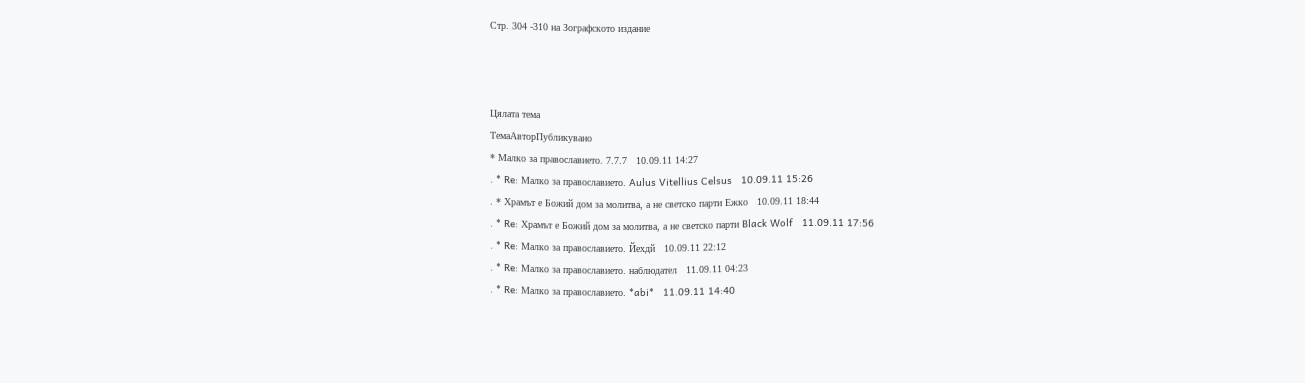Стр. 304 -310 на Зографското издание



Цялата тема
ТемаАвторПубликувано
* Малко за православието. 7.7.7   10.09.11 14:27
. * Re: Малко за православието. Aulus Vitellius Celsus   10.09.11 15:26
. * Храмът е Божий дом за молитва, а не светско парти Ежко   10.09.11 18:44
. * Re: Храмът е Божий дом за молитва, а не светско парти Black Wolf   11.09.11 17:56
. * Re: Малко за православието. Йexдй   10.09.11 22:12
. * Re: Малко за православието. нaблюдaтeл   11.09.11 04:23
. * Re: Малко за православието. *abi*   11.09.11 14:40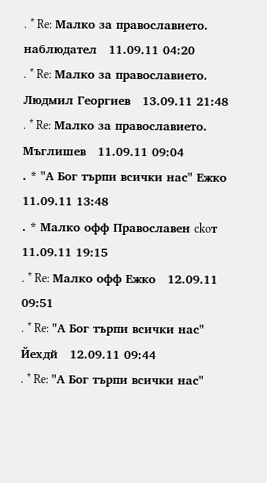. * Re: Малко за православието. нaблюдaтeл   11.09.11 04:20
. * Re: Малко за православието. Людмил Георгиев   13.09.11 21:48
. * Re: Малко за православието. Mъглишeв   11.09.11 09:04
. * "А Бог търпи всички нас" Ежко   11.09.11 13:48
. * Малко офф Пpaвocлaвeн ckoт   11.09.11 19:15
. * Re: Малко офф Ежко   12.09.11 09:51
. * Re: "А Бог търпи всички нас" Йexдй   12.09.11 09:44
. * Re: "А Бог търпи всички нас"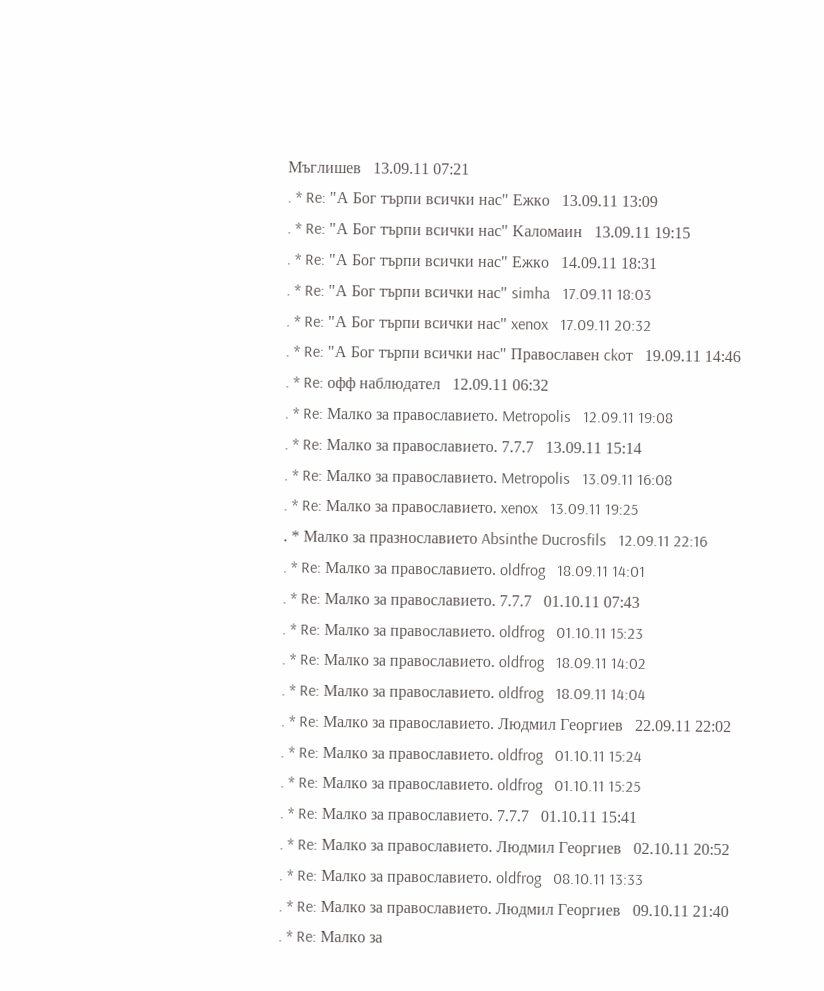Mъглишeв   13.09.11 07:21
. * Re: "А Бог търпи всички нас" Ежко   13.09.11 13:09
. * Re: "А Бог търпи всички нас" Kaлoмaин   13.09.11 19:15
. * Re: "А Бог търпи всички нас" Ежко   14.09.11 18:31
. * Re: "А Бог търпи всички нас" simha   17.09.11 18:03
. * Re: "А Бог търпи всички нас" xenox   17.09.11 20:32
. * Re: "А Бог търпи всички нас" Пpaвocлaвeн ckoт   19.09.11 14:46
. * Re: офф нaблюдaтeл   12.09.11 06:32
. * Re: Малко за православието. Metropolis   12.09.11 19:08
. * Re: Малко за православието. 7.7.7   13.09.11 15:14
. * Re: Малко за православието. Metropolis   13.09.11 16:08
. * Re: Малко за православието. xenox   13.09.11 19:25
. * Малко за празнославието Absinthe Ducrosfils   12.09.11 22:16
. * Re: Малко за православието. oldfrog   18.09.11 14:01
. * Re: Малко за православието. 7.7.7   01.10.11 07:43
. * Re: Малко за православието. oldfrog   01.10.11 15:23
. * Re: Малко за православието. oldfrog   18.09.11 14:02
. * Re: Малко за православието. oldfrog   18.09.11 14:04
. * Re: Малко за православието. Людмил Георгиев   22.09.11 22:02
. * Re: Малко за православието. oldfrog   01.10.11 15:24
. * Re: Малко за православието. oldfrog   01.10.11 15:25
. * Re: Малко за православието. 7.7.7   01.10.11 15:41
. * Re: Малко за православието. Людмил Георгиев   02.10.11 20:52
. * Re: Малко за православието. oldfrog   08.10.11 13:33
. * Re: Малко за православието. Людмил Георгиев   09.10.11 21:40
. * Re: Малко за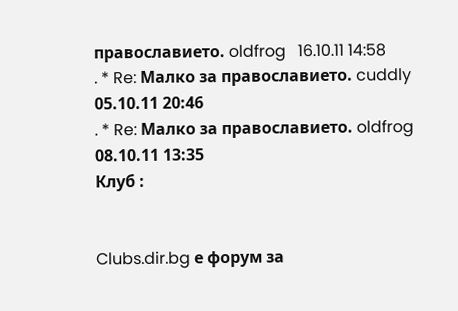православието. oldfrog   16.10.11 14:58
. * Re: Малко за православието. cuddly   05.10.11 20:46
. * Re: Малко за православието. oldfrog   08.10.11 13:35
Клуб :


Clubs.dir.bg е форум за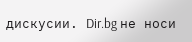дискусии. Dir.bg не носи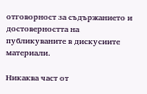отговорност за съдържанието и достоверността на публикуваните в дискусиите материали.

Никаква част от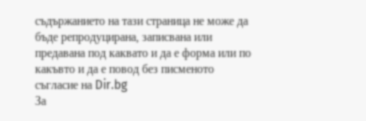съдържанието на тази страница не може да бъде репродуцирана, записвана или предавана под каквато и да е форма или по какъвто и да е повод без писменото съгласие на Dir.bg
За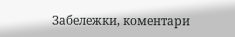Забележки, коментари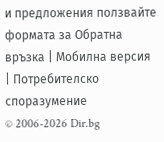и предложения ползвайте формата за Обратна връзка | Мобилна версия | Потребителско споразумение
© 2006-2026 Dir.bg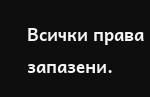Всички права запазени.